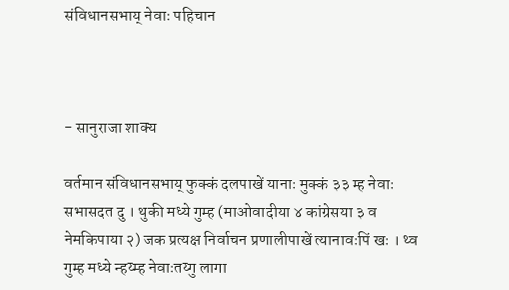संविधानसभाय् नेवाः पहिचान



- सानुराजा शाक्य

वर्तमान संविधानसभाय् फुक्कं दलपाखें यानाः मुक्कं ३३ म्ह नेवाः सभासदत दु । थुकी मध्ये गुम्ह (माओवादीया ४ कांग्रेसया ३ व नेमकिपाया २) जक प्रत्यक्ष निर्वाचन प्रणालीपाखें त्यानावःपिं खः । थ्व गुम्ह मध्ये न्हय्म्ह नेवाःतय्गु लागा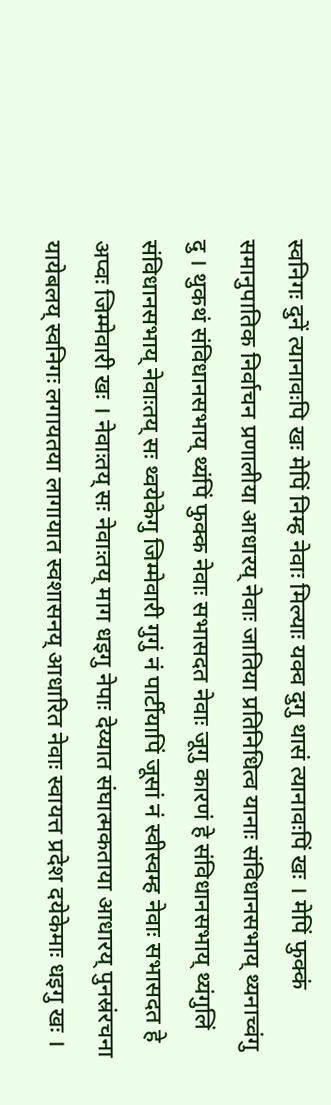स्वनिगः दुनें त्यानावःपि खः मेपिं निम्ह नेवाः मिल्याः यक्व दुगु थासं त्यानावःपिं खः । मेपिं फुक्कं समानुपातिक निर्वाचन प्रणालीया आधारय् नेवाः जातिया प्रतिनिधित्व यानाः संविधानसभाय् थ्यनाच्वंगु दु । थुकथं संविधानसभाय् थ्यंपिं फुक्क नेवाः सभासदत नेवाः जूगु कारणं हे संविधानसभाय् थ्यंगुलिं संविधानसभाय् नेवाःतय् सः थ्वयेकेगु जिम्मेवारी गुगुं नं पार्टीयापिं जूसां नं स्वीस्वम्ह नेवाः सभासदत हे अप्वः जिम्मेवारी खः । नेवाःतय् सः नेवाःतय् माग धइगु नेपाः देय्यात संघात्मकताया आधारय् पुनस्रंरचना यायेबलय् स्वनिगः लगायतया लागायात स्वशासनय् आधारित नेवाः स्वायत्त प्रदेश दयेकेमाः धइगु खः ।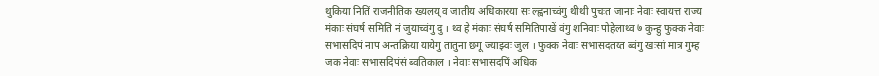थुकिया नितिं राजनीतिक ख्यलय् व जातीय अधिकारया सः ल्ह्वनाच्वंगु थीथी पुचःत जानाः नेवाः स्वायत्त राज्य मंकाः संघर्ष समिति नं जुयाच्वंगु दु । थ्व हे मंकाः संघर्ष समितिपाखें वंगु शनिवाः पोहेलाथ्व ७ कुन्हु फुक्क नेवाः सभासदिपं नाप अन्तक्रिया यायेगु तातुना छगू ज्याझ्वः जुल । फुक्क नेवाः सभासदतय्त ब्वंगु खःसां मात्र गुम्ह जक नेवाः सभासदिपंसं ब्वतिकाल । नेवाः सभासदपिं अधिक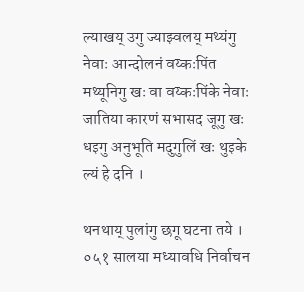ल्याखय् उगु ज्याझ्वलय् मथ्यंगु नेवाः आन्दोलनं वय्कःपिंत मथ्यूनिगु खः वा वय्कःपिंके नेवाः जातिया कारणं सभासद जूगु खः धइगु अनुभूति मदुगुलिं खः थुइके ल्यं हे दनि ।

थनथाय् पुलांगु छगू घटना तये । ०५१ सालया मध्यावधि निर्वाचन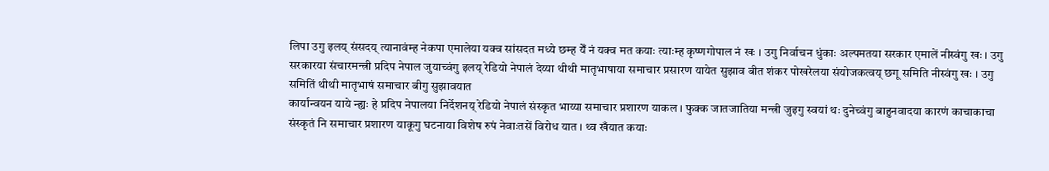लिपा उगु इलय् संसदय् त्यानावंम्ह नेकपा एमालेया यक्व सांसदत मध्ये छम्ह येँ नं यक्व मत कयाः त्याःम्ह कृष्णगोपाल नं खः । उगु निर्वाचन धुंकाः अल्पमतया सरकार एमालें नीस्वंगु खः । उगु सरकारया संचारमन्त्री प्रदिप नेपाल जुयाच्वंगु इलय् रेडियो नेपालं देय्या थीथी मातृभाषाया समाचार प्रसारण यायेत सुझाव बीत शंकर पोखरेलया संयोजकत्वय् छगू समिति नीस्वंगु खः । उगु समितिं थीथी मातृभाषं समाचार बीगु सुझावयात
कार्यान्वयन याये न्ह्यः हे प्रदिप नेपालया निर्देशनय् रेडियो नेपालं संस्कृत भाय्या समाचार प्रशारण याकल । फुक्क जातजातिया मन्त्री जुइगु स्वयां थः दुनेच्वंगु बाहुनवादया कारणं काचाकाचा संस्कृतं नि समाचार प्रशारण याकूगु घटनाया विशेष रुपं नेवाःतसें विरोध यात । थ्व खँयात कयाः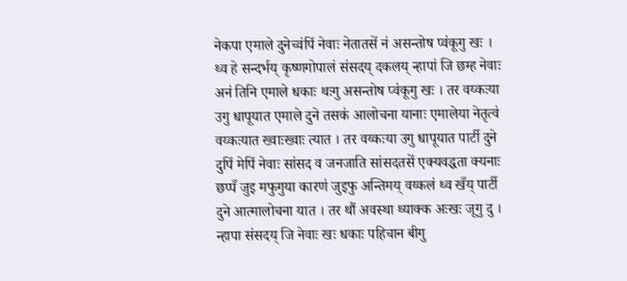नेकपा एमाले दुनेच्वंपिं नेवाः नेतातसें नं असन्तोष प्वंकूगु खः । थ्व हे सन्दर्भय् कृष्णगोपालं संसदय् दकलय् न्हापां जि छम्ह नेवाः अनं तिनि एमाले धकाः थःगु असन्तोष प्वंकूगु खः । तर वय्कःया उगु धापूयात एमाले दुने तसकं आलोचना यानाः एमालेया नेतृत्वं वय्कःयात ख्वाःख्वाः त्यात । तर वय्कःया उगु धापूयात पार्टी दुने दुपिं मेपिं नेवाः सांसद व जनजाति सांसदतसें एक्यवद्धता क्यनाः छप्पँ जुइ मफुगुया कारणं जुइफु अन्तिमय् वय्कलं थ्व खँय् पार्टी दुने आत्मालोचना यात । तर थौं अवस्था थ्याक्क अःखः जूगु दु । न्हापा संसदय् जि नेवाः खः धकाः पहिचान बीगु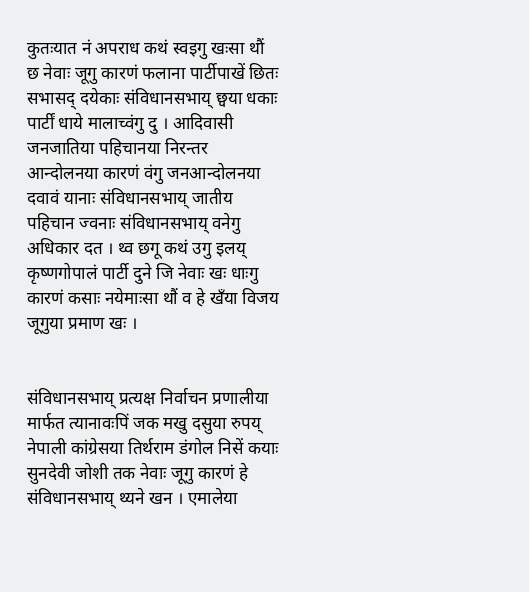कुतःयात नं अपराध कथं स्वइगु खःसा थौं छ नेवाः जूगु कारणं फलाना पार्टीपाखें छितः सभासद् दयेकाः संविधानसभाय् छ्वया धकाः पार्टीं धाये मालाच्वंगु दु । आदिवासी जनजातिया पहिचानया निरन्तर आन्दोलनया कारणं वंगु जनआन्दोलनया दवावं यानाः संविधानसभाय् जातीय पहिचान ज्वनाः संविधानसभाय् वनेगु अधिकार दत । थ्व छगू कथं उगु इलय् कृष्णगोपालं पार्टी दुने जि नेवाः खः धाःगु कारणं कसाः नयेमाःसा थौं व हे खँया विजय जूगुया प्रमाण खः ।


संविधानसभाय् प्रत्यक्ष निर्वाचन प्रणालीया मार्फत त्यानावःपिं जक मखु दसुया रुपय् नेपाली कांग्रेसया तिर्थराम डंगोल निसें कयाः सुनदेवी जोशी तक नेवाः जूगु कारणं हे संविधानसभाय् थ्यने खन । एमालेया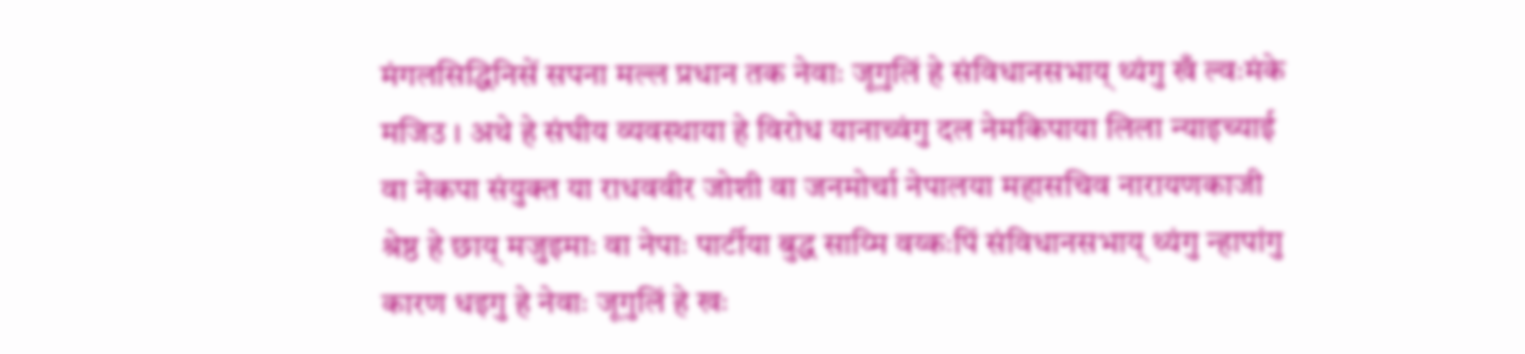मंगलसिद्धिनिसें सपना मल्ल प्रधान तक नेवाः जूगुलिं हे संविधानसभाय् थ्यंगु खँ ल्वःमंके मजिउ । अथे हे संघीय व्यवस्थाया हे विरोध यानाच्वंगु दल नेमकिपाया लिला न्याइच्याई वा नेकपा संयुक्त या राधववीर जोशी वा जनमोर्चा नेपालया महासचिव नारायणकाजी श्रेष्ठ हे छाय् मजुइमाः वा नेपाः पार्टीया बुद्ध साय्मि वय्कःपिं संविधानसभाय् थ्यंगु न्हापांगु कारण धइगु हे नेवाः जूगुलिं हे खः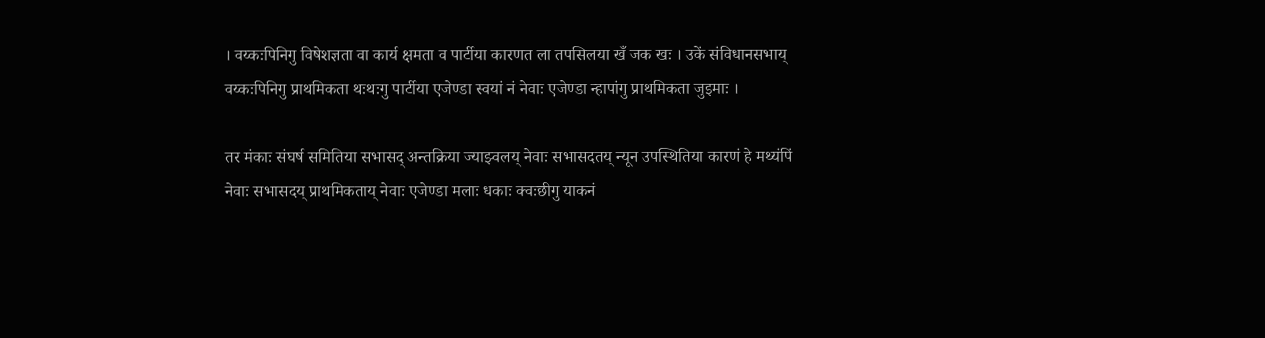। वय्कःपिनिगु विषेशज्ञता वा कार्य क्षमता व पार्टीया कारणत ला तपसिलया खँ जक खः । उकें संविधानसभाय् वय्कःपिनिगु प्राथमिकता थःथःगु पार्टीया एजेण्डा स्वयां नं नेवाः एजेण्डा न्हापांगु प्राथमिकता जुइमाः ।

तर मंकाः संघर्ष समितिया सभासद् अन्तक्रिया ज्याझ्वलय् नेवाः सभासदतय् न्यून उपस्थितिया कारणं हे मथ्यंपिं नेवाः सभासदय् प्राथमिकताय् नेवाः एजेण्डा मलाः धकाः क्वःछीगु याकनं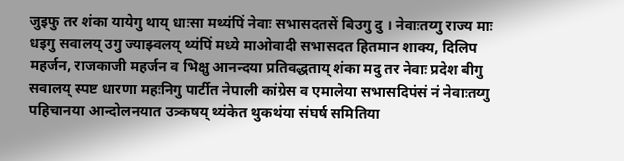जुइफु तर शंका यायेगु थाय् धाःसा मथ्यंपिं नेवाः सभासदतसें बिउगु दु । नेवाःतय्गु राज्य माः धइगु सवालय् उगु ज्याझ्वलय् थ्यंपिं मध्ये माओवादी सभासदत हितमान शाक्य, दिलिप महर्जन, राजकाजी महर्जन व भिक्षु आनन्दया प्रतिवद्धताय् शंका मदु तर नेवाः प्रदेश बीगु सवालय् स्पष्ट धारणा महःनिगु पार्टीत नेपाली कांग्रेस व एमालेया सभासदिपंसं नं नेवाःतय्गु पहिचानया आन्दोलनयात उत्र्कषय् थ्यंकेत थुकथंया संघर्ष समितिया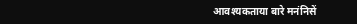आवश्यकताया बारे मनंनिसें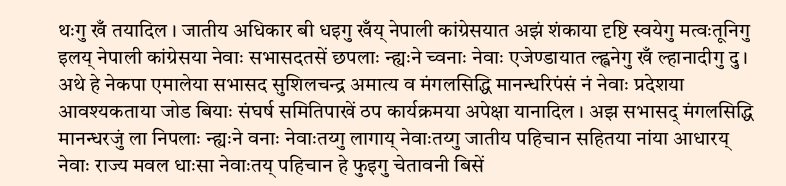थःगु खँ तयादिल । जातीय अधिकार बी धइगु खँय् नेपाली कांग्रेसयात अझं शंकाया दृष्टि स्वयेगु मत्वःतूनिगु इलय् नेपाली कांग्रेसया नेवाः सभासदतसें छपलाः न्ह्यःने च्वनाः नेवाः एजेण्डायात ल्ह्वनेगु खँ ल्हानादीगु दु । अथे हे नेकपा एमालेया सभासद सुशिलचन्द्र अमात्य व मंगलसिद्धि मानन्धरिपंसं नं नेवाः प्रदेशया आवश्यकताया जोड बियाः संघर्ष समितिपाखें ठप कार्यक्रमया अपेक्षा यानादिल । अझ सभासद् मंगलसिद्धि मानन्धरजुं ला निपलाः न्ह्यःने वनाः नेवाःतय्गु लागाय् नेवाःतय्गु जातीय पहिचान सहितया नांया आधारय् नेवाः राज्य मवल धाःसा नेवाःतय् पहिचान हे फुइगु चेतावनी बिसें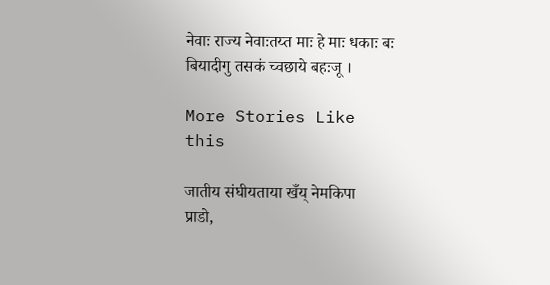नेवाः राज्य नेवाःतय्त माः हे माः धकाः बः बियादीगु तसकं च्वछाये बहःजू ।

More Stories Like this

जातीय संघीयताया खँय् नेमकिपा
प्राडो,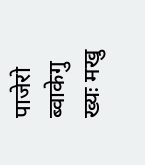पाजेरो ब्वाकेगु ख्यः मखु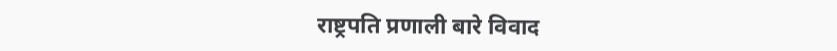राष्ट्रपति प्रणाली बारे विवाद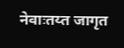नेवाःतय्त जागृत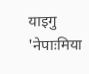याइगु 'नेपाःमिया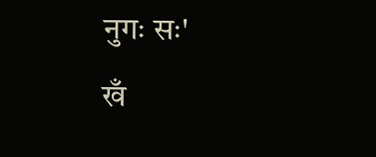नुगः सः'
खँ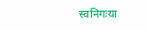स्वनिगःया